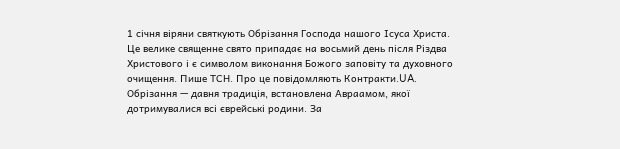1 січня віряни святкують Обрізання Господа нашого Ісуса Христа.
Це велике священне свято припадає на восьмий день після Різдва Христового і є символом виконання Божого заповіту та духовного очищення. Пише ТСН. Про це повідомляють Контракти.UA.
Обрізання — давня традиція, встановлена Авраамом, якої дотримувалися всі єврейські родини. За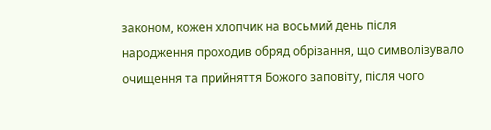законом, кожен хлопчик на восьмий день після народження проходив обряд обрізання, що символізувало очищення та прийняття Божого заповіту, після чого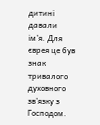дитині давали ім’я. Для єврея це був знак тривалого духовного зв’язку з Господом.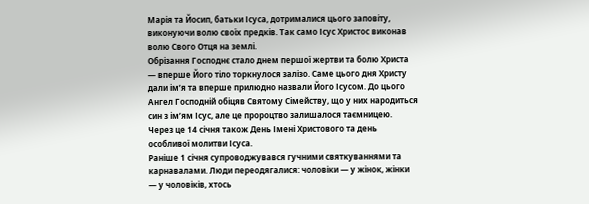Марія та Йосип, батьки Ісуса, дотрималися цього заповіту, виконуючи волю своїх предків. Так само Ісус Христос виконав волю Свого Отця на землі.
Обрізання Господнє стало днем першої жертви та болю Христа — вперше Його тіло торкнулося залізо. Саме цього дня Христу дали ім’я та вперше прилюдно назвали Його Ісусом. До цього Ангел Господній обіцяв Святому Сімейству, що у них народиться син з ім’ям Ісус, але це пророцтво залишалося таємницею. Через це 14 січня також День Імені Христового та день особливої молитви Ісуса.
Раніше 1 січня супроводжувався гучними святкуваннями та карнавалами. Люди переодягалися: чоловіки — у жінок, жінки — у чоловіків, хтось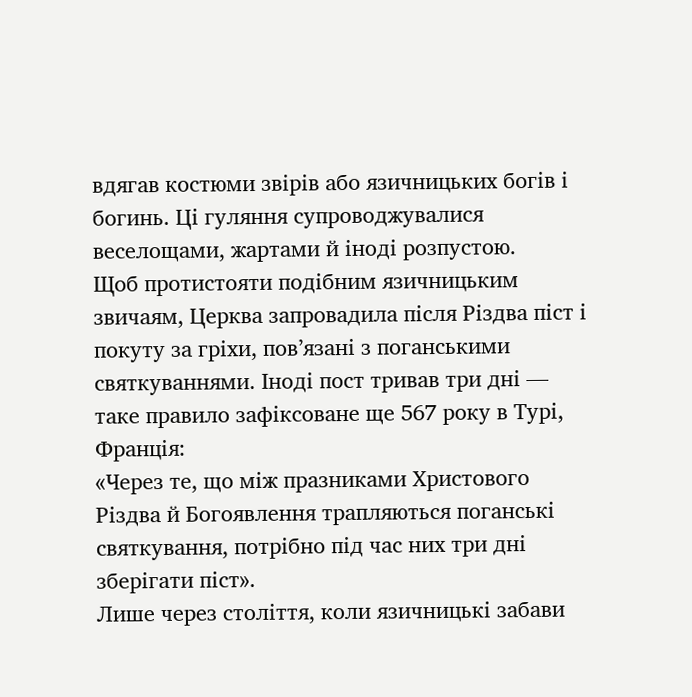вдягав костюми звірів або язичницьких богів і богинь. Ці гуляння супроводжувалися веселощами, жартами й іноді розпустою.
Щоб протистояти подібним язичницьким звичаям, Церква запровадила після Різдва піст і покуту за гріхи, пов’язані з поганськими святкуваннями. Іноді пост тривав три дні — таке правило зафіксоване ще 567 року в Турі, Франція:
«Через те, що між празниками Христового Різдва й Богоявлення трапляються поганські святкування, потрібно під час них три дні зберігати піст».
Лише через століття, коли язичницькі забави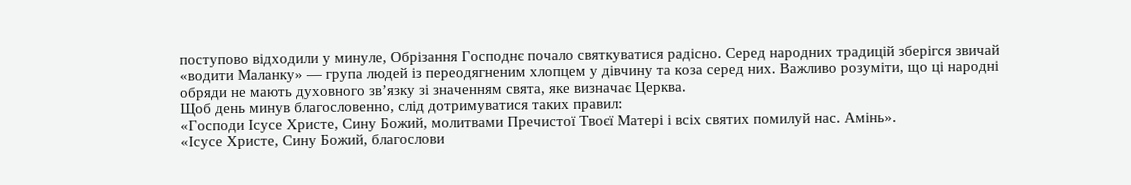поступово відходили у минуле, Обрізання Господнє почало святкуватися радісно. Серед народних традицій зберігся звичай «водити Маланку» — група людей із переодягненим хлопцем у дівчину та коза серед них. Важливо розуміти, що ці народні обряди не мають духовного зв’язку зі значенням свята, яке визначає Церква.
Щоб день минув благословенно, слід дотримуватися таких правил:
«Господи Ісусе Христе, Сину Божий, молитвами Пречистої Твоєї Матері і всіх святих помилуй нас. Амінь».
«Ісусе Христе, Сину Божий, благослови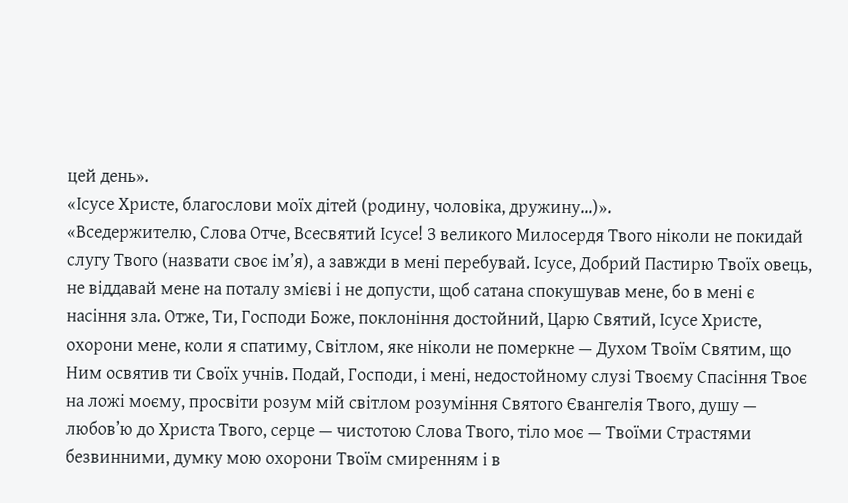цей день».
«Ісусе Христе, благослови моїх дітей (родину, чоловіка, дружину…)».
«Вседержителю, Слова Отче, Всесвятий Ісусе! З великого Милосердя Твого ніколи не покидай слугу Твого (назвати своє ім’я), а завжди в мені перебувай. Ісусе, Добрий Пастирю Твоїх овець, не віддавай мене на поталу змієві і не допусти, щоб сатана спокушував мене, бо в мені є насіння зла. Отже, Ти, Господи Боже, поклоніння достойний, Царю Святий, Ісусе Христе, охорони мене, коли я спатиму, Світлом, яке ніколи не померкне — Духом Твоїм Святим, що Ним освятив ти Своїх учнів. Подай, Господи, і мені, недостойному слузі Твоєму Спасіння Твоє на ложі моєму, просвіти розум мій світлом розуміння Святого Євангелія Твого, душу — любов’ю до Христа Твого, серце — чистотою Слова Твого, тіло моє — Твоїми Страстями безвинними, думку мою охорони Твоїм смиренням і в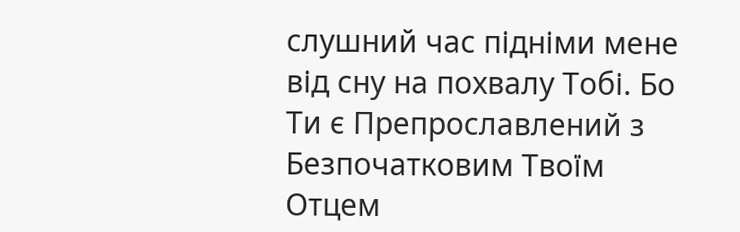слушний час підніми мене від сну на похвалу Тобі. Бо Ти є Препрославлений з Безпочатковим Твоїм Отцем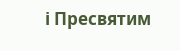і Пресвятим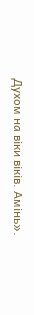Духом на віки віків. Амінь».